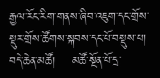རྒྱལ་རོང་རིག་གནས་ཞིབ་འཇུག་དང་གྲོས་སྡུར་གྲོས་ཚོགས་སྐབས་དང་པོ་བསྡུས་པ།
བདེ་ཆེན་མཚོ།    མཚོ་སྔོན་པོ་དྲ་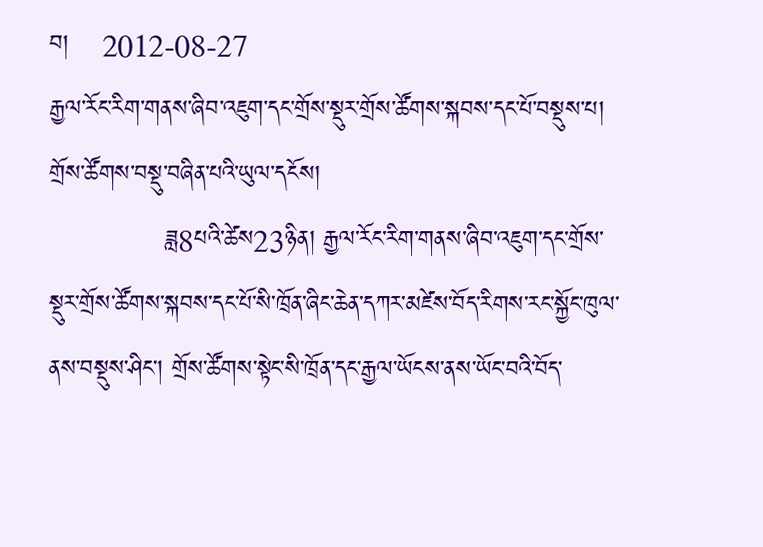བ།    2012-08-27
རྒྱལ་རོང་རིག་གནས་ཞིབ་འཇུག་དང་གྲོས་སྡུར་གྲོས་ཚོགས་སྐབས་དང་པོ་བསྡུས་པ།
གྲོས་ཚོགས་བསྡུ་བཞིན་པའི་ཡུལ་དངོས།
              ཟླ8པའི་ཚེས23ཉིན། རྒྱལ་རོང་རིག་གནས་ཞིབ་འཇུག་དང་གྲོས་སྡུར་གྲོས་ཚོགས་སྐབས་དང་པོ་སི་ཁྲོན་ཞིང་ཆེན་དཀར་མཛེས་བོད་རིགས་རང་སྐྱོང་ཁུལ་ནས་བསྡུས་ཤིང་། གྲོས་ཚོགས་སྟེང་སི་ཁྲོན་དང་རྒྱལ་ཡོངས་ནས་ཡོང་བའི་བོད་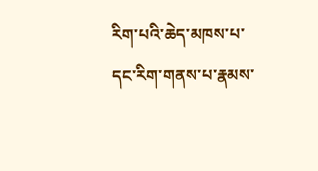རིག་པའི་ཆེད་མཁས་པ་དང་རིག་གནས་པ་རྣམས་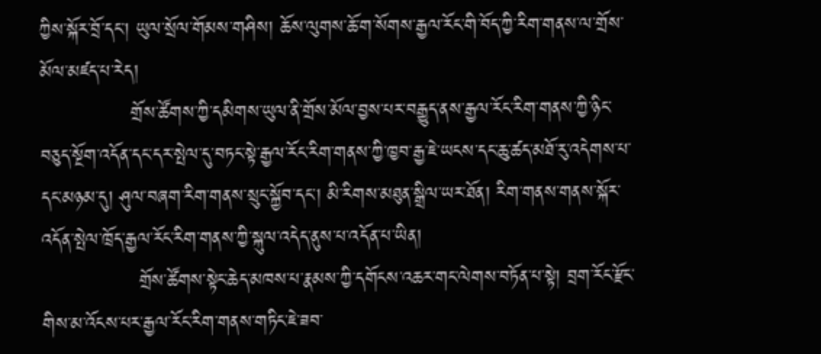ཀྱིས་སྐོར་བྲོ་དང་། ཡུལ་སྲོལ་གོམས་གཤིས། ཆོས་ལུགས་ཆོ་ག་སོགས་རྒྱལ་རོང་གི་བོད་ཀྱི་རིག་གནས་ལ་གྲོས་མོལ་མཛད་པ་རེད།
              གྲོས་ཚོགས་ཀྱི་དམིགས་ཡུལ་ནི་གྲོས་མོལ་བྱས་པར་བརྒྱུད་ནས་རྒྱལ་རོང་རིག་གནས་ཀྱི་ཉིང་བཅུད་སྔོག་འདོན་དང་དར་སྤེལ་དུ་བཏང་སྟེ་རྒྱལ་རོང་རིག་གནས་ཀྱི་ཁྱབ་རྒྱ་ཇེ་ཡངས་དང་ཆུ་ཚད་མཐོ་རུ་འདེགས་པ་དང་མཉམ་དུ། ཤུལ་བཞག་རིག་གནས་སྲུང་སྐྱོབ་དང་། མི་རིགས་མཐུན་སྒྲིལ་ཡར་ཐོན། རིག་གནས་གནས་སྐོར་འདོན་སྤེལ་ཁྲོད་རྒྱལ་རོང་རིག་གནས་ཀྱི་སྐུལ་འདེད་ནུས་པ་འདོན་པ་ཡིན།
               གྲོས་ཚོགས་སྟེང་ཆེད་མཁས་པ་རྣམས་ཀྱི་དགོངས་འཆར་གང་ལེགས་བཏོན་པ་སྟེ། བྲག་རོང་རྫོང་གིས་མ་འོངས་པར་རྒྱལ་རོང་རིག་གནས་གཏིང་ཇེ་ཟབ་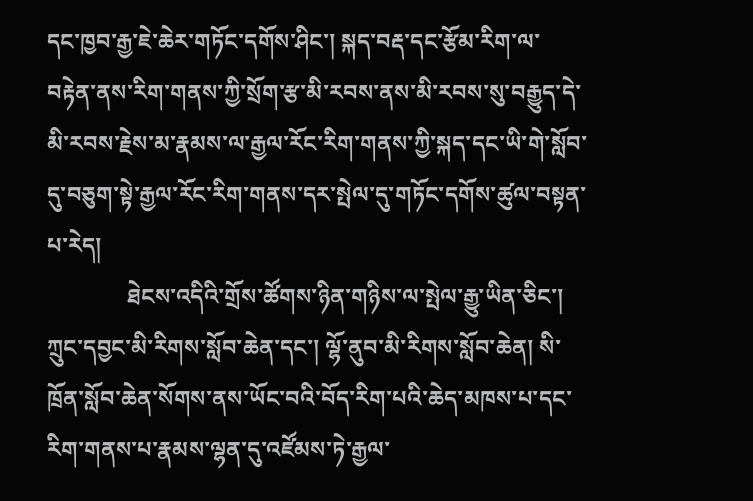དང་ཁྱབ་རྒྱ་ཇེ་ཆེར་གཏོང་དགོས་ཤིང་། སྐད་བརྡ་དང་རྩོམ་རིག་ལ་བརྟེན་ནས་རིག་གནས་ཀྱི་སྲོག་རྩ་མི་རབས་ནས་མི་རབས་སུ་བརྒྱུད་དེ་མི་རབས་རྗེས་མ་རྣམས་ལ་རྒྱལ་རོང་རིག་གནས་ཀྱི་སྐད་དང་ཡི་གེ་སློབ་དུ་བཅུག་སྟེ་རྒྱལ་རོང་རིག་གནས་དར་སྤེལ་དུ་གཏོང་དགོས་ཚུལ་བསྟན་པ་རེད།
              ཐེངས་འདིའི་གྲོས་ཚོགས་ཉིན་གཉིས་ལ་སྤེལ་རྒྱུ་ཡིན་ཅིང་། ཀྲུང་དབྱང་མི་རིགས་སློབ་ཆེན་དང་། ལྷོ་ནུབ་མི་རིགས་སློབ་ཆེན། སི་ཁྲོན་སློབ་ཆེན་སོགས་ནས་ཡོང་བའི་བོད་རིག་པའི་ཆེད་མཁས་པ་དང་རིག་གནས་པ་རྣམས་ལྷན་དུ་འཛོམས་ཏེ་རྒྱལ་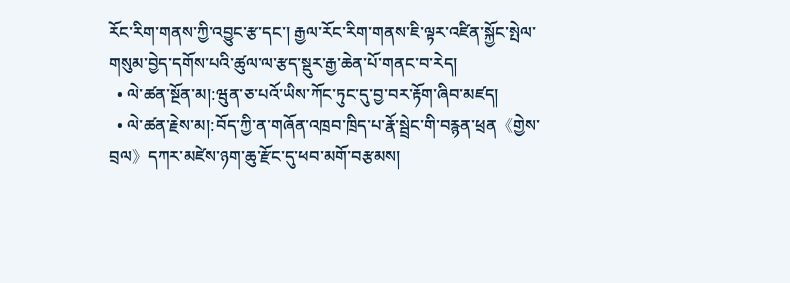རོང་རིག་གནས་ཀྱི་འབྱུང་རྩ་དང་། རྒྱལ་རོང་རིག་གནས་ཇི་ལྟར་འཛིན་སྐྱོང་སྤེལ་གསུམ་བྱེད་དགོས་པའི་ཚུལ་ལ་རྩད་སྡུར་རྒྱ་ཆེན་པོ་གནང་བ་རེད།
  • ལེ་ཚན་སྔོན་མ།:ཝུན་ཅ་པའོ་ཡིས་ཀོང་ཏུང་དུ་བྱ་བར་རྟོག་ཞིབ་མཛད།
  • ལེ་ཚན་རྗེས་མ།:བོད་ཀྱི་ན་གཞོན་འཁྲབ་ཁྲིད་པ་རྣོ་སྦྲེང་གི་བརྙན་ཕྲན《གྱེས་བྲལ》དཀར་མཛེས་ཉག་ཆུ་རྫོང་དུ་ཕབ་མགོ་བརྩམས།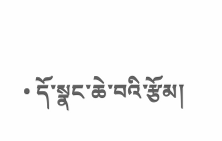• དོ་སྣང་ཆེ་བའི་རྩོམ།